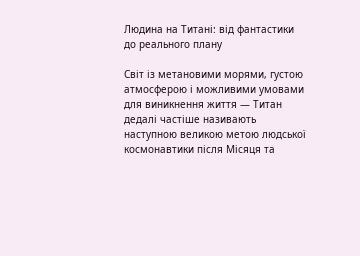Людина на Титані: від фантастики до реального плану

Світ із метановими морями, густою атмосферою і можливими умовами для виникнення життя — Титан дедалі частіше називають наступною великою метою людської космонавтики після Місяця та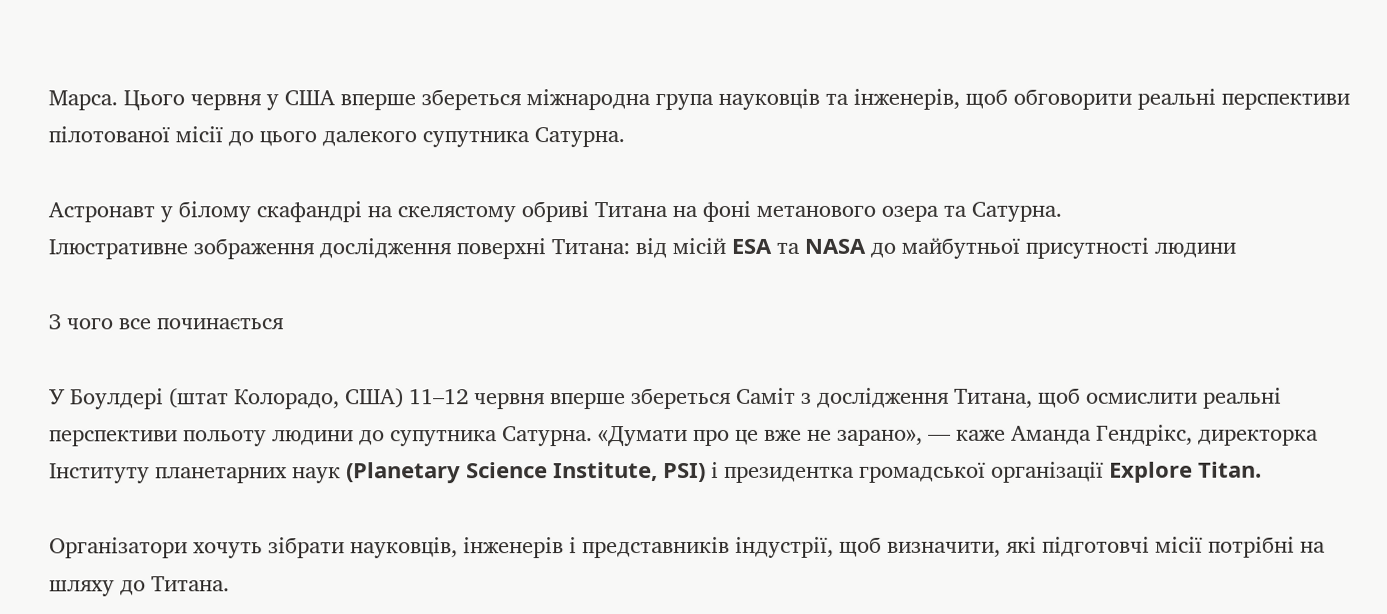Марса. Цього червня у США вперше збереться міжнародна група науковців та інженерів, щоб обговорити реальні перспективи пілотованої місії до цього далекого супутника Сатурна.

Астронавт у білому скафандрі на скелястому обриві Титана на фоні метанового озера та Сатурна.
Ілюстративне зображення дослідження поверхні Титана: від місій ESA та NASA до майбутньої присутності людини

З чого все починається

У Боулдері (штат Колорадо, США) 11–12 червня вперше збереться Саміт з дослідження Титана, щоб осмислити реальні перспективи польоту людини до супутника Сатурна. «Думати про це вже не зарано», — каже Аманда Гендрікс, директорка Інституту планетарних наук (Planetary Science Institute, PSI) і президентка громадської організації Explore Titan.

Організатори хочуть зібрати науковців, інженерів і представників індустрії, щоб визначити, які підготовчі місії потрібні на шляху до Титана.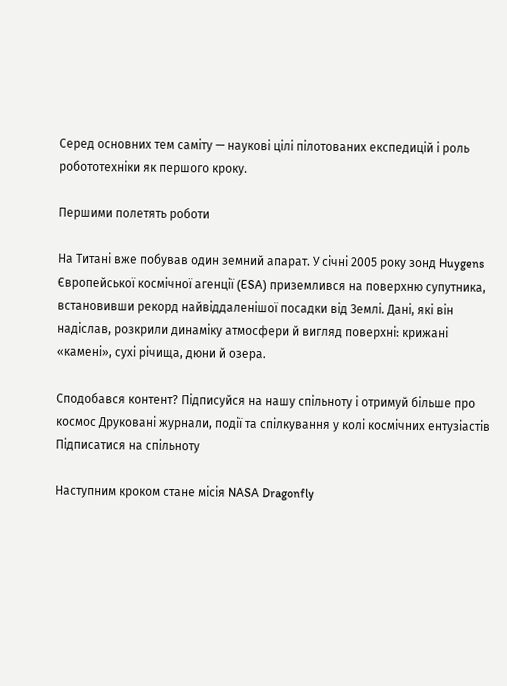Серед основних тем саміту — наукові цілі пілотованих експедицій і роль робототехніки як першого кроку.

Першими полетять роботи

На Титані вже побував один земний апарат. У січні 2005 року зонд Huygens Європейської космічної агенції (ESA) приземлився на поверхню супутника, встановивши рекорд найвіддаленішої посадки від Землі. Дані, які він надіслав, розкрили динаміку атмосфери й вигляд поверхні: крижані «камені», сухі річища, дюни й озера.

Сподобався контент? Підписуйся на нашу спільноту і отримуй більше про космос Друковані журнали, події та спілкування у колі космічних ентузіастів Підписатися на спільноту

Наступним кроком стане місія NASA Dragonfly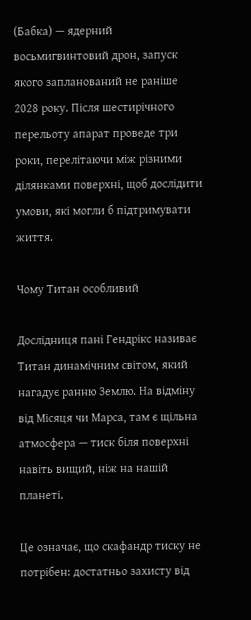(Бабка) — ядерний восьмигвинтовий дрон, запуск якого запланований не раніше 2028 року. Після шестирічного перельоту апарат проведе три роки, перелітаючи між різними ділянками поверхні, щоб дослідити умови, які могли б підтримувати життя.

Чому Титан особливий

Дослідниця пані Гендрікс називає Титан динамічним світом, який нагадує ранню Землю. На відміну від Місяця чи Марса, там є щільна атмосфера — тиск біля поверхні навіть вищий, ніж на нашій планеті.

Це означає, що скафандр тиску не потрібен: достатньо захисту від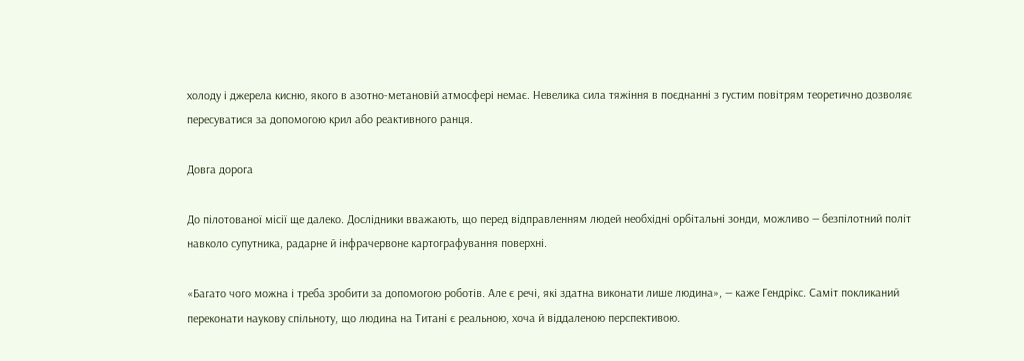холоду і джерела кисню, якого в азотно-метановій атмосфері немає. Невелика сила тяжіння в поєднанні з густим повітрям теоретично дозволяє пересуватися за допомогою крил або реактивного ранця.

Довга дорога

До пілотованої місії ще далеко. Дослідники вважають, що перед відправленням людей необхідні орбітальні зонди, можливо — безпілотний політ навколо супутника, радарне й інфрачервоне картографування поверхні.

«Багато чого можна і треба зробити за допомогою роботів. Але є речі, які здатна виконати лише людина», — каже Гендрікс. Саміт покликаний переконати наукову спільноту, що людина на Титані є реальною, хоча й віддаленою перспективою.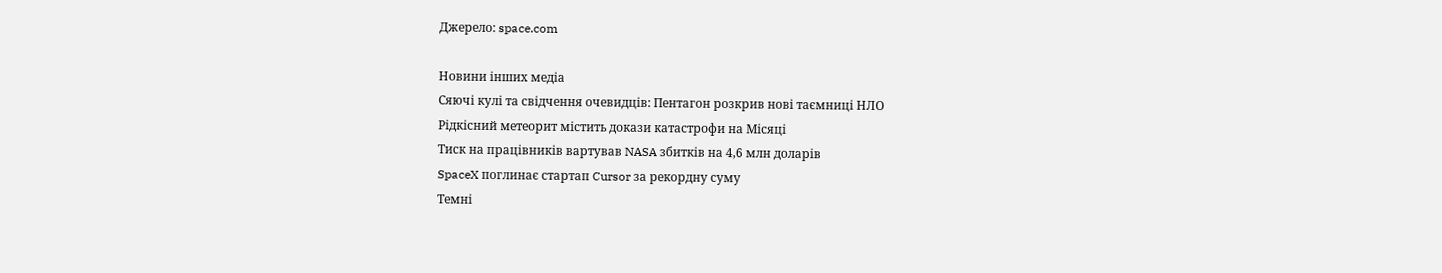Джерело: space.com

Новини інших медіа
Сяючі кулі та свідчення очевидців: Пентагон розкрив нові таємниці НЛО
Рідкісний метеорит містить докази катастрофи на Місяці
Тиск на працівників вартував NASA збитків на 4,6 млн доларів
SpaceX поглинає стартап Cursor за рекордну суму
Темні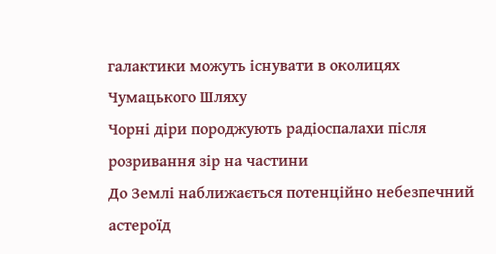галактики можуть існувати в околицях Чумацького Шляху
Чорні діри породжують радіоспалахи після розривання зір на частини
До Землі наближається потенційно небезпечний астероїд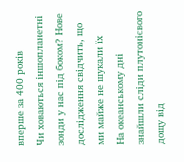вперше за 400 років
Чи ховаються іншопланетні зонди у нас під боком? Нове дослідження свідчить, що ми майже не шукали їх
На океанському дні знайшли сліди плутонієвого дощу від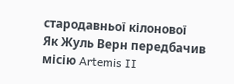стародавньої кілонової
Як Жуль Верн передбачив місію Artemis II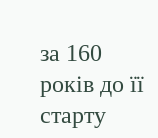за 160 років до її старту